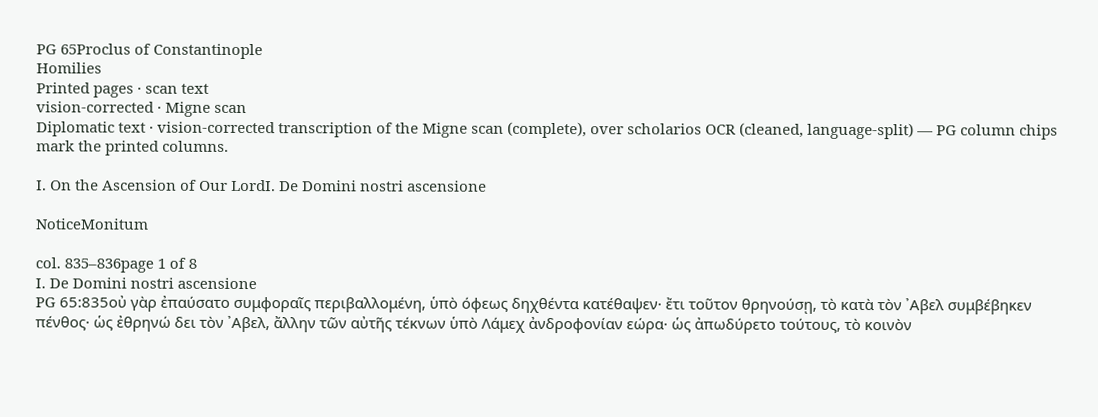PG 65Proclus of Constantinople
Homilies
Printed pages · scan text
vision-corrected · Migne scan
Diplomatic text · vision-corrected transcription of the Migne scan (complete), over scholarios OCR (cleaned, language-split) — PG column chips mark the printed columns.

I. On the Ascension of Our LordI. De Domini nostri ascensione

NoticeMonitum

col. 835–836page 1 of 8
I. De Domini nostri ascensione
PG 65:835οὐ γὰρ ἐπαύσατο συμφοραῖς περιβαλλομένη, ὑπὸ όφεως δηχθέντα κατέθαψεν· ἔτι τοῦτον θρηνούσῃ, τὸ κατὰ τὸν ᾿Αβελ συμβέβηκεν πένθος· ὡς ἐθρηνώ δει τὸν ᾿Αβελ, ἄλλην τῶν αὐτῆς τέκνων ὑπὸ Λάμεχ ἀνδροφονίαν εώρα· ὡς ἀπωδύρετο τούτους, τὸ κοινὸν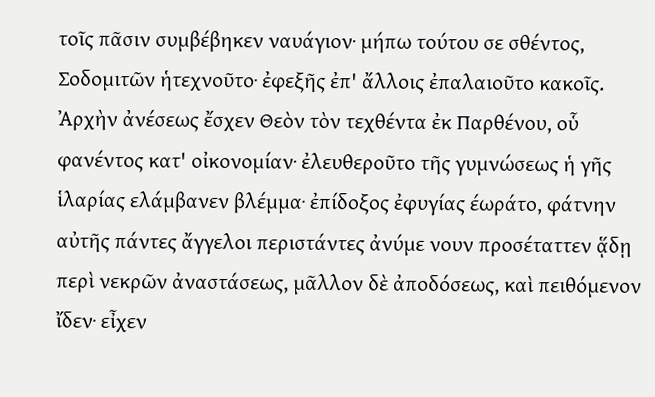τοῖς πᾶσιν συμβέβηκεν ναυάγιον· μήπω τούτου σε σθέντος, Σοδομιτῶν ἡτεχνοῦτο· ἐφεξῆς ἐπ' ἄλλοις ἐπαλαιοῦτο κακοῖς. Ἀρχὴν ἀνέσεως ἔσχεν Θεὸν τὸν τεχθέντα ἐκ Παρθένου, οὗ φανέντος κατ' οἰκονομίαν· ἐλευθεροῦτο τῆς γυμνώσεως ἡ γῆς ἱλαρίας ελάμβανεν βλέμμα· ἐπίδοξος ἐφυγίας έωράτο, φάτνην αὐτῆς πάντες ἄγγελοι περιστάντες ἀνύμε νουν προσέταττεν ᾅδῃ περὶ νεκρῶν ἀναστάσεως, μᾶλλον δὲ ἀποδόσεως, καὶ πειθόμενον ἴδεν· εἶχεν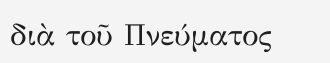διὰ τοῦ Πνεύματος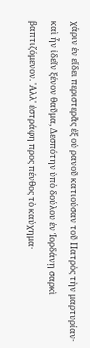χάριν ἐν εἴδει περιστερᾶς ἐξ οὐ ρανοῦ κατιούσαν τοῦ Πατρὸς τὴν μαρτυρίαν· καὶ ἦν ἰδεῖν ξένον θαῦμα, Δεσπότην ὑπὸ δούλου ἐν Ἰορδάνῃ σαρκὶ βαπτιζόμενον. 'Αλλ' ἐστράφη προς πένθος τὸ καύχημα·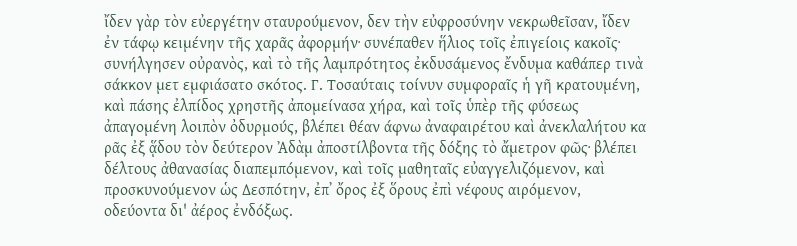ἴδεν γὰρ τὸν εὐεργέτην σταυρούμενον, δεν τὴν εὐφροσύνην νεκρωθεῖσαν, ἴδεν ἐν τάφῳ κειμένην τῆς χαρᾶς ἀφορμήν· συνέπαθεν ἥλιος τοῖς ἐπιγείοις κακοῖς· συνήλγησεν οὐρανὸς, καὶ τὸ τῆς λαμπρότητος ἐκδυσάμενος ἔνδυμα καθάπερ τινὰ σάκκον μετ εμφιάσατο σκότος. Γ. Τοσαύταις τοίνυν συμφοραῖς ἡ γῆ κρατουμένη, καὶ πάσης ἐλπίδος χρηστῆς ἀπομείνασα χήρα, καὶ τοῖς ὑπὲρ τῆς φύσεως ἀπαγομένη λοιπὸν ὀδυρμούς, βλέπει θέαν άφνω ἀναφαιρέτου καὶ ἀνεκλαλήτου κα ρᾶς ἐξ ᾅδου τὸν δεύτερον Ἀδὰμ ἀποστίλβοντα τῆς δόξης τὸ ἄμετρον φῶς· βλέπει δέλτους ἀθανασίας διαπεμπόμενον, καὶ τοῖς μαθηταῖς εὐαγγελιζόμενον, καὶ προσκυνούμενον ὡς Δεσπότην, ἐπ᾿ ὄρος ἐξ ὅρους ἐπὶ νέφους αιρόμενον, οδεύοντα δι' ἀέρος ἐνδόξως.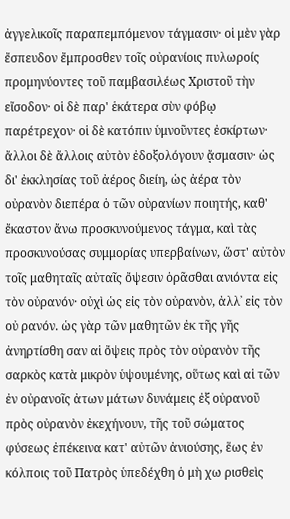ἀγγελικοῖς παραπεμπόμενον τάγμασιν· οἱ μὲν γὰρ ἔσπευδον ἔμπροσθεν τοῖς οὐρανίοις πυλωροίς προμηνύοντες τοῦ παμβασιλέως Χριστοῦ τὴν εἴσοδον· οἱ δὲ παρ' ἑκάτερα σὺν φόβῳ παρέτρεχον· οἱ δὲ κατόπιν ὑμνοῦντες ἐσκίρτων· ἄλλοι δὲ ἄλλοις αὐτὸν ἐδοξολόγουν ᾄσμασιν· ὡς δι' ἐκκλησίας τοῦ ἀέρος διείη, ὡς ἀέρα τὸν οὐρανὸν διεπέρα ὁ τῶν οὐρανίων ποιητής, καθ' ἔκαστον ἄνω προσκυνούμενος τάγμα, καὶ τὰς προσκυνούσας συμμορίας υπερβαίνων, ὥστ' αὐτὸν τοῖς μαθηταῖς αὐταῖς ὄψεσιν ὁρᾶσθαι ανιόντα εἰς τὸν οὐρανόν· οὐχὶ ὡς εἰς τὸν οὐρανὸν, ἀλλ᾽ εἰς τὸν οὐ ρανόν. ὡς γὰρ τῶν μαθητῶν ἐκ τῆς γῆς ἀνηρτίσθη σαν αἱ ὄψεις πρὸς τὸν οὐρανὸν τῆς σαρκὸς κατὰ μικρὸν ὑψουμένης, οὕτως καὶ αἱ τῶν ἐν οὐρανοῖς ἀτων μάτων δυνάμεις ἐξ οὐρανοῦ πρὸς οὐρανὸν ἐκεχήνουν, τῆς τοῦ σώματος φύσεως ἐπέκεινα κατ' αὐτῶν ἀνιούσης, ἕως ἐν κόλποις τοῦ Πατρὸς ὑπεδέχθη ὁ μὴ χω ρισθεὶς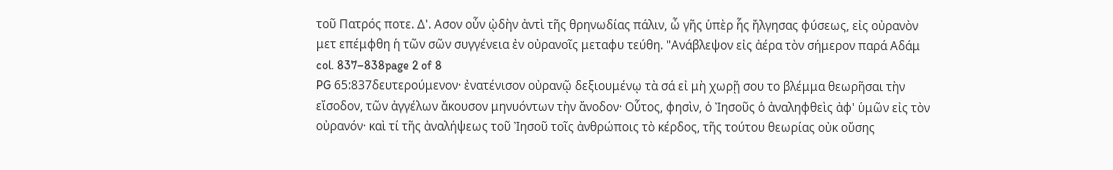τοῦ Πατρός ποτε. Δ'. Ασον οὖν ᾠδὴν ἀντὶ τῆς θρηνωδίας πάλιν, ὦ γῆς ὑπὲρ ἧς ἤλγησας φύσεως, εἰς οὐρανὸν μετ επέμφθη ἡ τῶν σῶν συγγένεια ἐν οὐρανοῖς μεταφυ τεύθη. "Ανάβλεψον εἰς ἀέρα τὸν σήμερον παρά Αδάμ
col. 837–838page 2 of 8
PG 65:837δευτερούμενον· ἐνατένισον οὐρανῷ δεξιουμένῳ τὰ σά εἰ μὴ χωρῇ σου το βλέμμα θεωρῆσαι τὴν εἴσοδον, τῶν ἀγγέλων ἄκουσον μηνυόντων τὴν ἄνοδον· Οὗτος, φησὶν, ὁ Ἰησοῦς ὁ ἀναληφθεὶς ἀφ' ὑμῶν εἰς τὸν οὐρανόν· καὶ τί τῆς ἀναλήψεως τοῦ Ἰησοῦ τοῖς ἀνθρώποις τὸ κέρδος, τῆς τούτου θεωρίας οὐκ οὔσης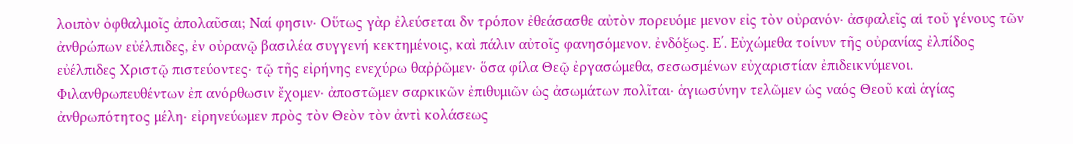λοιπὸν ὀφθαλμοῖς ἀπολαῦσαι; Ναί φησιν· Οὕτως γὰρ ἐλεύσεται δν τρόπον ἐθεάσασθε αὐτὸν πορευόμε μενον εἰς τὸν οὐρανόν· ἀσφαλεῖς αἱ τοῦ γένους τῶν ἀνθρώπων εὐέλπιδες, ἐν οὐρανῷ βασιλέα συγγενή κεκτημένοις, καὶ πάλιν αὐτοῖς φανησόμενον. ἐνδόξως. Ε΄. Εὐχώμεθα τοίνυν τῆς οὐρανίας ἐλπίδος εὐέλπιδες Χριστῷ πιστεύοντες· τῷ τῆς εἰρήνης ενεχύρω θαῤῥῶμεν· ὅσα φίλα Θεῷ ἐργασώμεθα, σεσωσμένων εὐχαριστίαν ἐπιδεικνύμενοι. Φιλανθρωπευθέντων ἐπ ανόρθωσιν ἔχομεν· ἀποστῶμεν σαρκικῶν ἐπιθυμιῶν ὡς ἀσωμάτων πολῖται· ἁγιωσύνην τελῶμεν ὡς ναός Θεοῦ καὶ ἁγίας ἀνθρωπότητος μέλη· εἰρηνεύωμεν πρὸς τὸν Θεὸν τὸν ἀντὶ κολάσεως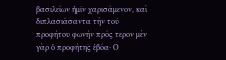βασιλείων ἡμῖν χαρισάμενον, καὶ διπλασιάσαντα τὴν τοῦ προφήτου φωνήν πρός τερον μὲν γὰρ ὁ προφήτης ἐβόα· Ο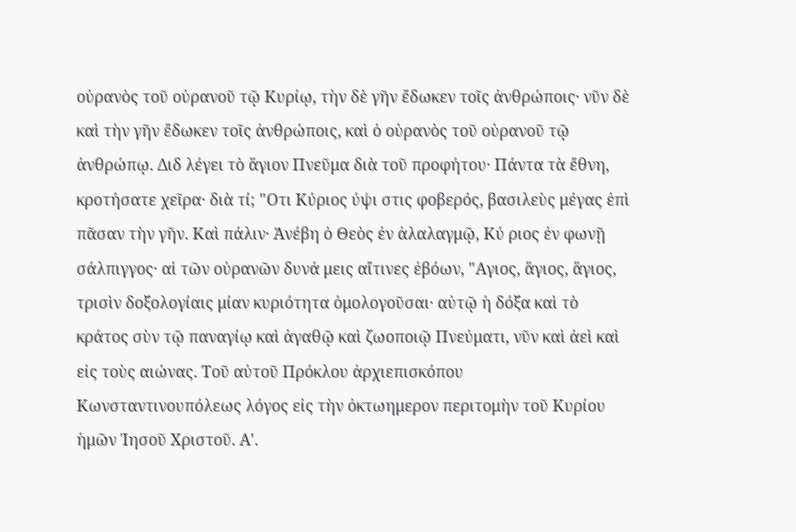οὐρανὸς τοῦ οὐρανοῦ τῷ Κυρίῳ, τὴν δὲ γῆν ἔδωκεν τοῖς ἀνθρώποις· νῦν δὲ καὶ τὴν γῆν ἔδωκεν τοῖς ἀνθρώποις, καὶ ὁ οὐρανὸς τοῦ οὐρανοῦ τῷ ἀνθρώπῳ. Διδ λέγει τὸ ἅγιον Πνεῦμα διὰ τοῦ προφήτου· Πάντα τὰ ἔθνη, κροτήσατε χεῖρα· διὰ τί; "Οτι Κύριος ύψι στις φοβερός, βασιλεὺς μέγας ἐπὶ πᾶσαν τὴν γῆν. Καὶ πάλιν· Ἀνέβη ὁ Θεὸς ἐν ἀλαλαγμῷ, Κύ ριος ἐν φωνῇ σάλπιγγος· αἱ τῶν οὐρανῶν δυνά μεις αἴτινες ἐβόων, "Αγιος, ἅγιος, ἅγιος, τρισὶν δοξολογίαις μίαν κυριότητα ὁμολογοῦσαι· αὐτῷ ἡ δόξα καὶ τὸ κράτος σὺν τῷ παναγίῳ καὶ ἀγαθῷ καὶ ζωοποιῷ Πνεύματι, νῦν καὶ ἀεὶ καὶ εἰς τοὺς αιώνας. Τοῦ αὐτοῦ Πρόκλου ἀρχιεπισκόπου Κωνσταντινουπόλεως λόγος εἰς τὴν ὀκτωημερον περιτομὴν τοῦ Κυρίου ἡμῶν Ἰησοῦ Χριστοῦ. Α'.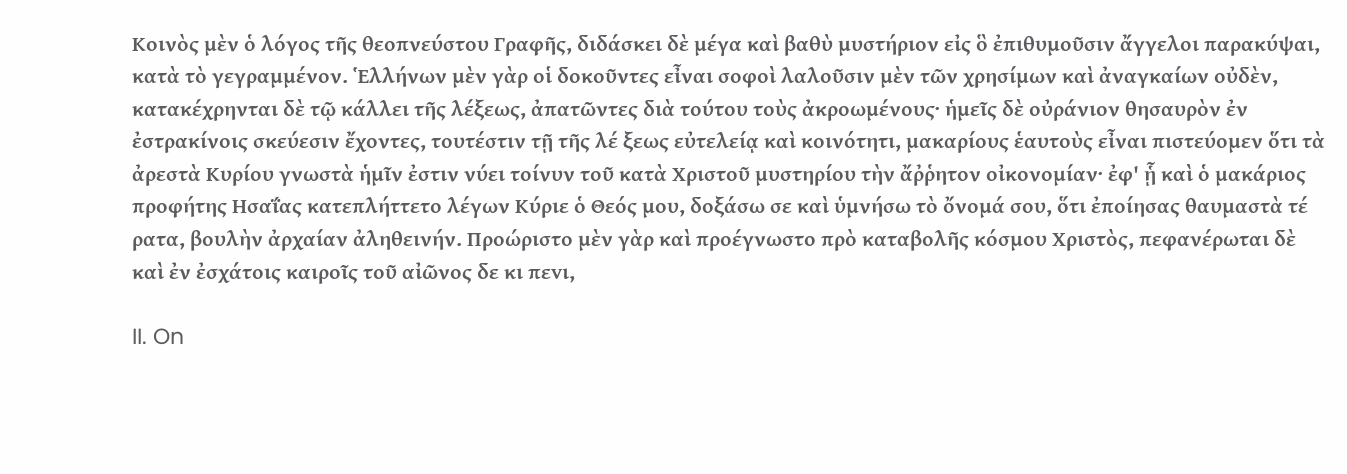Κοινὸς μὲν ὁ λόγος τῆς θεοπνεύστου Γραφῆς, διδάσκει δὲ μέγα καὶ βαθὺ μυστήριον εἰς ὃ ἐπιθυμοῦσιν ἄγγελοι παρακύψαι, κατὰ τὸ γεγραμμένον. Ἑλλήνων μὲν γὰρ οἱ δοκοῦντες εἶναι σοφοὶ λαλοῦσιν μὲν τῶν χρησίμων καὶ ἀναγκαίων οὐδὲν, κατακέχρηνται δὲ τῷ κάλλει τῆς λέξεως, ἀπατῶντες διὰ τούτου τοὺς ἀκροωμένους· ἡμεῖς δὲ οὐράνιον θησαυρὸν ἐν ἐστρακίνοις σκεύεσιν ἔχοντες, τουτέστιν τῇ τῆς λέ ξεως εὐτελείᾳ καὶ κοινότητι, μακαρίους ἑαυτοὺς εἶναι πιστεύομεν ὅτι τὰ ἀρεστὰ Κυρίου γνωστὰ ἡμῖν ἐστιν νύει τοίνυν τοῦ κατὰ Χριστοῦ μυστηρίου τὴν ἄῤῥητον οἰκονομίαν· ἐφ' ᾗ καὶ ὁ μακάριος προφήτης Ησαΐας κατεπλήττετο λέγων Κύριε ὁ Θεός μου, δοξάσω σε καὶ ὑμνήσω τὸ ὄνομά σου, ὅτι ἐποίησας θαυμαστὰ τέ ρατα, βουλὴν ἀρχαίαν ἀληθεινήν. Προώριστο μὲν γὰρ καὶ προέγνωστο πρὸ καταβολῆς κόσμου Χριστὸς, πεφανέρωται δὲ καὶ ἐν ἐσχάτοις καιροῖς τοῦ αἰῶνος δε κι πεvι,

II. On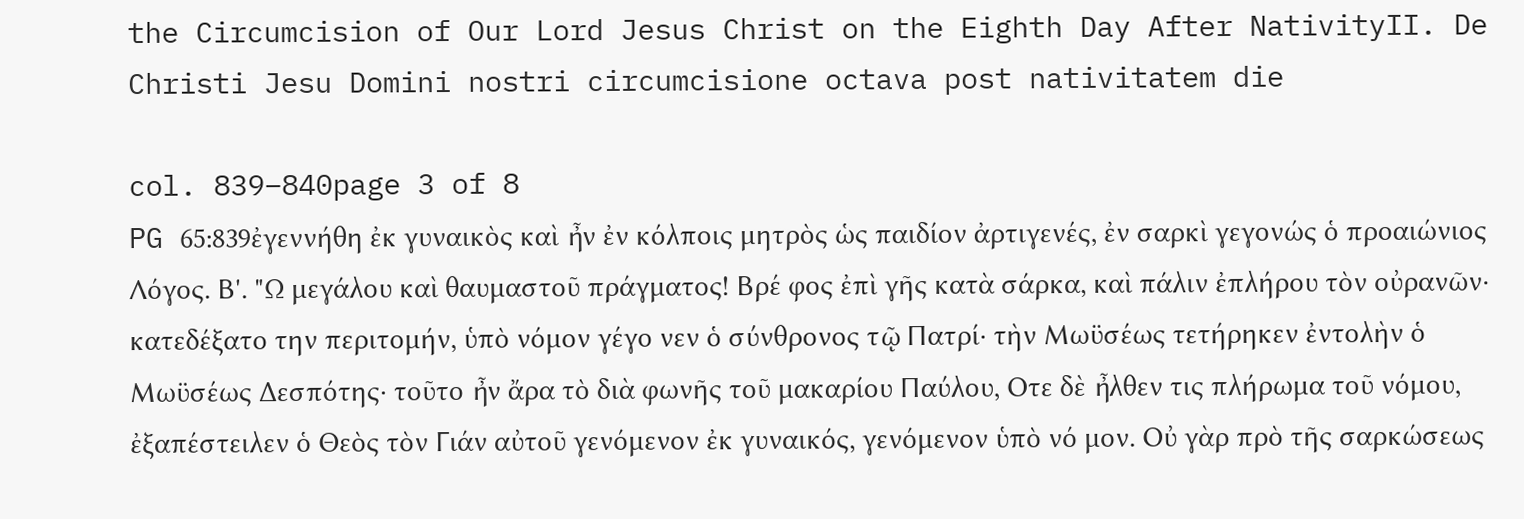the Circumcision of Our Lord Jesus Christ on the Eighth Day After NativityII. De Christi Jesu Domini nostri circumcisione octava post nativitatem die

col. 839–840page 3 of 8
PG 65:839ἐγεννήθη ἐκ γυναικὸς καὶ ἦν ἐν κόλποις μητρὸς ὡς παιδίον ἀρτιγενές, ἐν σαρκὶ γεγονώς ὁ προαιώνιος Λόγος. Β'. "Ω μεγάλου καὶ θαυμαστοῦ πράγματος! Βρέ φος ἐπὶ γῆς κατὰ σάρκα, καὶ πάλιν ἐπλήρου τὸν οὐρανῶν· κατεδέξατο την περιτομήν, ὑπὸ νόμον γέγο νεν ὁ σύνθρονος τῷ Πατρί· τὴν Μωϋσέως τετήρηκεν ἐντολὴν ὁ Μωϋσέως Δεσπότης· τοῦτο ἦν ἄρα τὸ διὰ φωνῆς τοῦ μακαρίου Παύλου, Οτε δὲ ἦλθεν τις πλήρωμα τοῦ νόμου, ἐξαπέστειλεν ὁ Θεὸς τὸν Γιάν αὐτοῦ γενόμενον ἐκ γυναικός, γενόμενον ὑπὸ νό μον. Οὐ γὰρ πρὸ τῆς σαρκώσεως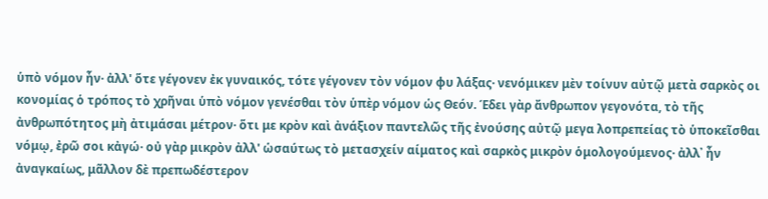ὑπὸ νόμον ἦν· ἀλλ' ὅτε γέγονεν ἐκ γυναικός, τότε γέγονεν τὸν νόμον φυ λάξας· νενόμικεν μὲν τοίνυν αὐτῷ μετὰ σαρκὸς οι κονομίας ὁ τρόπος τὸ χρῆναι ὑπὸ νόμον γενέσθαι τὸν ὑπὲρ νόμον ὡς Θεόν. Έδει γὰρ ἄνθρωπον γεγονότα, τὸ τῆς ἀνθρωπότητος μὴ ἀτιμάσαι μέτρον· ὅτι με κρὸν καὶ ἀνάξιον παντελῶς τῆς ἐνούσης αὐτῷ μεγα λοπρεπείας τὸ ὑποκεῖσθαι νόμῳ, ἐρῶ σοι κἀγώ· οὐ γὰρ μικρὸν ἀλλ' ὡσαύτως τὸ μετασχείν αίματος καὶ σαρκὸς μικρὸν ὁμολογούμενος· ἀλλ᾽ ἦν ἀναγκαίως, μᾶλλον δὲ πρεπωδέστερον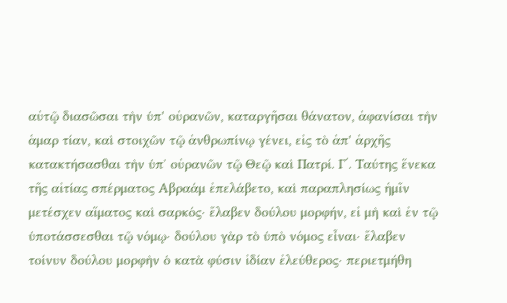αὐτῷ διασῶσαι τὴν ὑπ' οὐρανῶν, καταργῆσαι θάνατον, ἀφανίσαι τὴν ἁμαρ τίαν, καὶ στοιχῶν τῷ ἀνθρωπίνῳ γένει, εἰς τὸ ἀπ' ἀρχῆς κατακτήσασθαι τὴν ὑπ᾽ οὐρανῶν τῷ Θεῷ καὶ Πατρί. Γ΄. Ταύτης ἕνεκα τῆς αἰτίας σπέρματος Αβραάμ ἐπελάβετο, καὶ παραπλησίως ἡμῖν μετέσχεν αἵματος καὶ σαρκός· ἔλαβεν δούλου μορφήν, εἰ μὴ καὶ ἐν τῷ ὑποτάσσεσθαι τῷ νόμῳ· δούλου γὰρ τὸ ὑπὸ νόμος εἶναι· ἔλαβεν τοίνυν δούλου μορφὴν ὁ κατὰ φύσιν ἰδίαν ἐλεύθερος· περιετμήθη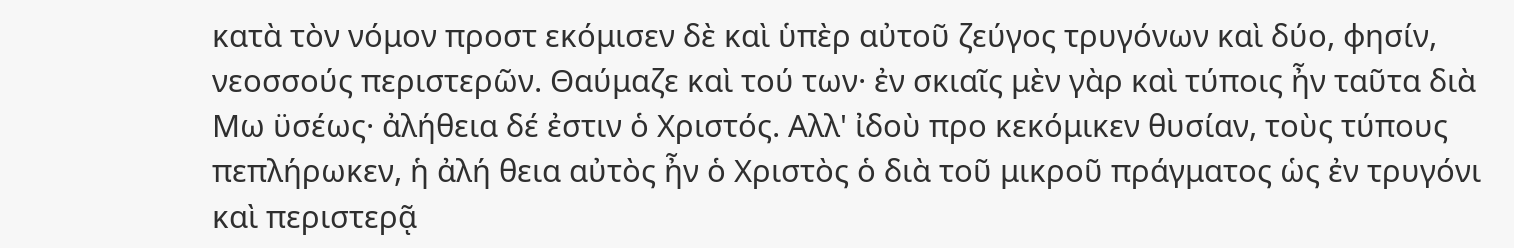κατὰ τὸν νόμον προστ εκόμισεν δὲ καὶ ὑπὲρ αὐτοῦ ζεύγος τρυγόνων καὶ δύο, φησίν, νεοσσούς περιστερῶν. Θαύμαζε καὶ τού των· ἐν σκιαῖς μὲν γὰρ καὶ τύποις ἦν ταῦτα διὰ Μω ϋσέως· ἀλήθεια δέ ἐστιν ὁ Χριστός. Αλλ' ἰδοὺ προ κεκόμικεν θυσίαν, τοὺς τύπους πεπλήρωκεν, ἡ ἀλή θεια αὐτὸς ἦν ὁ Χριστὸς ὁ διὰ τοῦ μικροῦ πράγματος ὡς ἐν τρυγόνι καὶ περιστερᾷ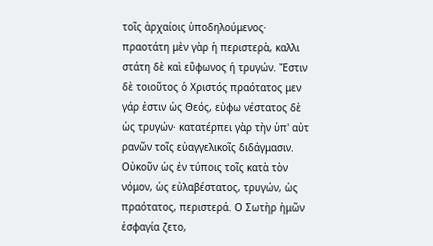τοῖς ἀρχαίοις ὑποδηλούμενος· πραοτάτη μὲν γὰρ ἡ περιστερὰ, καλλι στάτη δὲ καὶ εὔφωνος ή τρυγών. Ἔστιν δὲ τοιοῦτος ὁ Χριστός πραότατος μεν γάρ ἐστιν ὡς Θεός, εὐφω νέστατος δὲ ὡς τρυγών· κατατέρπει γὰρ τὴν ὑπ' αὐτ ρανῶν τοῖς εὐαγγελικοῖς διδάγμασιν. Οὐκοῦν ὡς ἐν τύποις τοῖς κατὰ τὸν νόμον, ὡς εὐλαβέστατος, τρυγών, ὡς πραότατος, περιστερά. Ο Σωτὴρ ἡμῶν ἐσφαγία ζετο,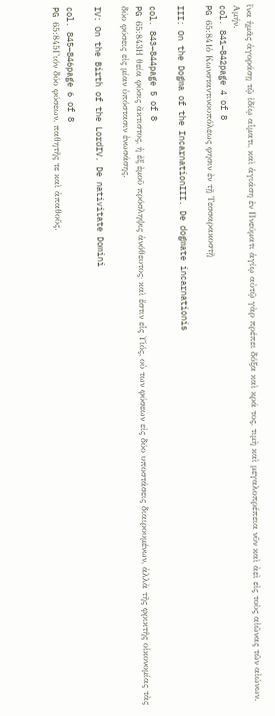ἵνα ἡμᾶς ἀγοράσῃ τῷ ἰδίῳ αἷματι, καὶ ἁγιάση ἐν Πνεύματι ἁγίῳ αὐτῷ γὰρ πρέπει δόξα καὶ κρά τος, τιμὴ καὶ μεγαλοπρέπεια νῦν καὶ ἀεὶ εἰς τοὺς αἰῶνας τῶν αἰώνων. Αμήν.
col. 841–842page 4 of 8
PG 65:841ὁ Κωνσταντινουπόλεως φησιν ἐν τῇ Τεσσαρακοστῇ

III: On the Dogma of the IncarnationIII. De dogmate incarnationis

col. 843–844page 5 of 8
PG 65:843Η θεία φύσις ἄκτιστος, ἡ ἐξ ἐμοῦ πρόσληψις ἀνόθευτος· καὶ ἔστιν εἷς Υἱός, οὐ των φύσεων εἰς δύο υποστάσεις διαιρουμένων, ἀλλὰ τῆς φρικτῆς οἰκονομίας τὰς δύο φύσεις εἰς μίαν ὑπόστασιν ἐνωσάσης.

IV: On the Birth of the LordIV. De nativitate Domini

col. 845–846page 6 of 8
PG 65:845Γιόν δύο φύσεων, παθητῆς τε καὶ ἀπαθοῦς.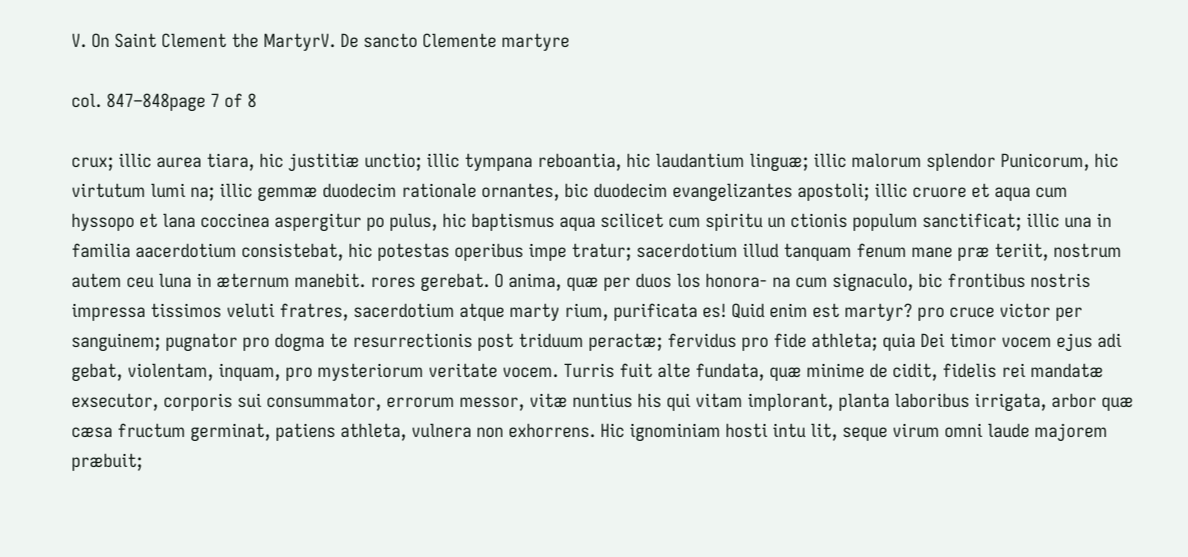V. On Saint Clement the MartyrV. De sancto Clemente martyre

col. 847–848page 7 of 8

crux; illic aurea tiara, hic justitiæ unctio; illic tympana reboantia, hic laudantium linguæ; illic malorum splendor Punicorum, hic virtutum lumi na; illic gemmæ duodecim rationale ornantes, bic duodecim evangelizantes apostoli; illic cruore et aqua cum hyssopo et lana coccinea aspergitur po pulus, hic baptismus aqua scilicet cum spiritu un ctionis populum sanctificat; illic una in familia aacerdotium consistebat, hic potestas operibus impe tratur; sacerdotium illud tanquam fenum mane præ teriit, nostrum autem ceu luna in æternum manebit. rores gerebat. O anima, quæ per duos los honora- na cum signaculo, bic frontibus nostris impressa tissimos veluti fratres, sacerdotium atque marty rium, purificata es! Quid enim est martyr? pro cruce victor per sanguinem; pugnator pro dogma te resurrectionis post triduum peractæ; fervidus pro fide athleta; quia Dei timor vocem ejus adi gebat, violentam, inquam, pro mysteriorum veritate vocem. Turris fuit alte fundata, quæ minime de cidit, fidelis rei mandatæ exsecutor, corporis sui consummator, errorum messor, vitæ nuntius his qui vitam implorant, planta laboribus irrigata, arbor quæ cæsa fructum germinat, patiens athleta, vulnera non exhorrens. Hic ignominiam hosti intu lit, seque virum omni laude majorem præbuit;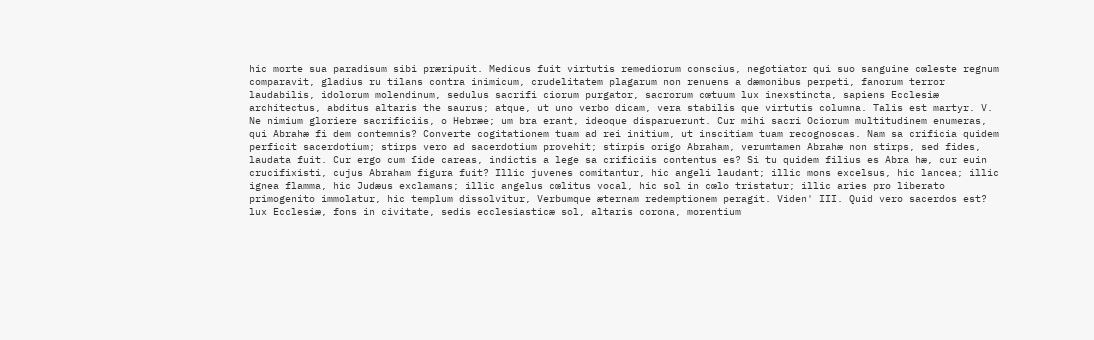hic morte sua paradisum sibi præripuit. Medicus fuit virtutis remediorum conscius, negotiator qui suo sanguine cœleste regnum comparavit, gladius ru tilans contra inimicum, crudelitatem plagarum non renuens a dæmonibus perpeti, fanorum terror laudabilis, idolorum molendinum, sedulus sacrifi ciorum purgator, sacrorum cœtuum lux inexstincta, sapiens Ecclesiæ architectus, abditus altaris the saurus; atque, ut uno verbo dicam, vera stabilis que virtutis columna. Talis est martyr. V. Ne nimium gloriere sacrificiis, o Hebræe; um bra erant, ideoque disparuerunt. Cur mihi sacri Ociorum multitudinem enumeras, qui Abrahæ fi dem contemnis? Converte cogitationem tuam ad rei initium, ut inscitiam tuam recognoscas. Nam sa crificia quidem perficit sacerdotium; stirps vero ad sacerdotium provehit; stirpis origo Abraham, verumtamen Abrahæ non stirps, sed fides, laudata fuit. Cur ergo cum ſide careas, indictis a lege sa crificiis contentus es? Si tu quidem filius es Abra hæ, cur euin crucifixisti, cujus Abraham figura fuit? Illic juvenes comitantur, hic angeli laudant; illic mons excelsus, hic lancea; illic ignea flamma, hic Judæus exclamans; illic angelus cœlitus vocal, hic sol in cœlo tristatur; illic aries pro liberato primogenito immolatur, hic templum dissolvitur, Verbumque æternam redemptionem peragit. Viden' III. Quid vero sacerdos est? lux Ecclesiæ, fons in civitate, sedis ecclesiasticæ sol, altaris corona, morentium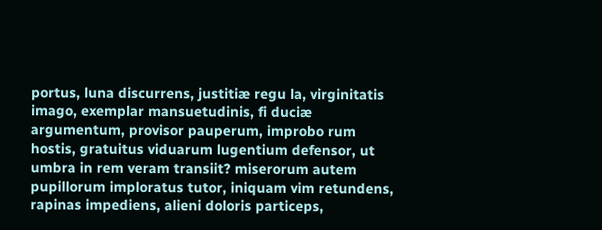portus, luna discurrens, justitiæ regu la, virginitatis imago, exemplar mansuetudinis, fi duciæ argumentum, provisor pauperum, improbo rum hostis, gratuitus viduarum lugentium defensor, ut umbra in rem veram transiit? miserorum autem pupillorum imploratus tutor, iniquam vim retundens, rapinas impediens, alieni doloris particeps,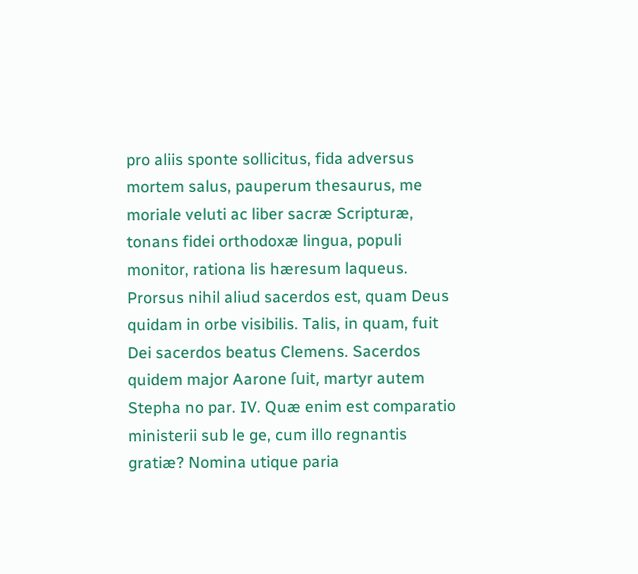pro aliis sponte sollicitus, fida adversus mortem salus, pauperum thesaurus, me moriale veluti ac liber sacræ Scripturæ, tonans fidei orthodoxæ lingua, populi monitor, rationa lis hæresum laqueus. Prorsus nihil aliud sacerdos est, quam Deus quidam in orbe visibilis. Talis, in quam, fuit Dei sacerdos beatus Clemens. Sacerdos quidem major Aarone ſuit, martyr autem Stepha no par. IV. Quæ enim est comparatio ministerii sub le ge, cum illo regnantis gratiæ? Nomina utique paria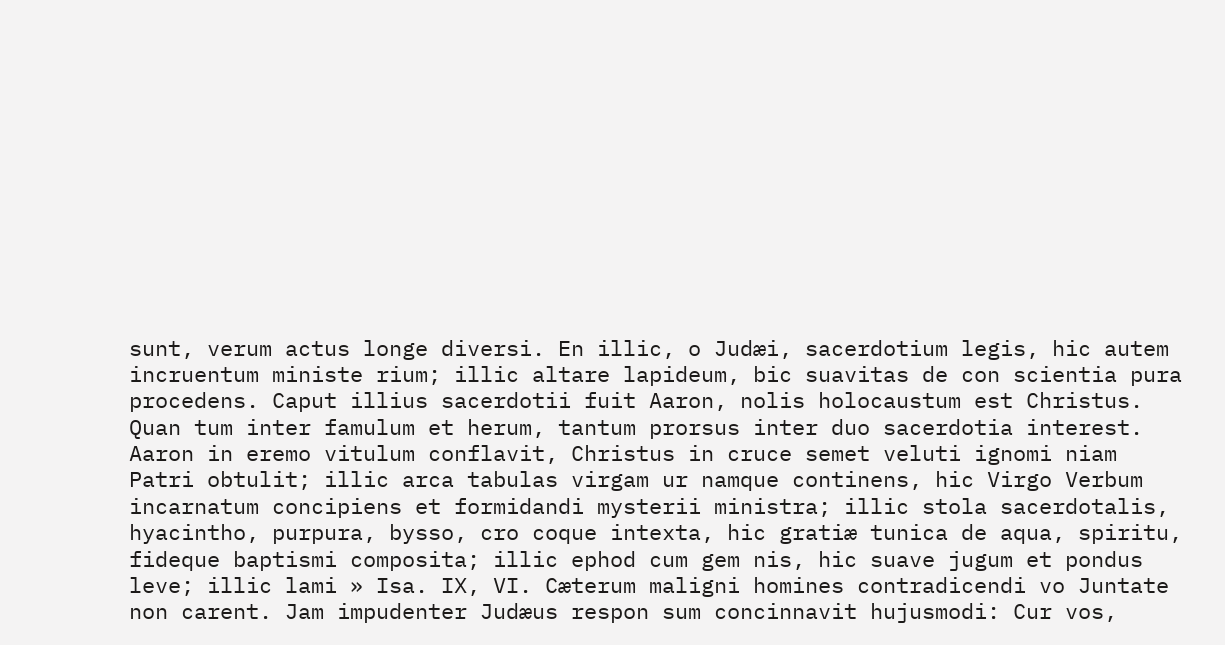sunt, verum actus longe diversi. En illic, o Judæi, sacerdotium legis, hic autem incruentum ministe rium; illic altare lapideum, bic suavitas de con scientia pura procedens. Caput illius sacerdotii fuit Aaron, nolis holocaustum est Christus. Quan tum inter famulum et herum, tantum prorsus inter duo sacerdotia interest. Aaron in eremo vitulum conflavit, Christus in cruce semet veluti ignomi niam Patri obtulit; illic arca tabulas virgam ur namque continens, hic Virgo Verbum incarnatum concipiens et formidandi mysterii ministra; illic stola sacerdotalis, hyacintho, purpura, bysso, cro coque intexta, hic gratiæ tunica de aqua, spiritu, fideque baptismi composita; illic ephod cum gem nis, hic suave jugum et pondus leve; illic lami » Isa. IX, VI. Cæterum maligni homines contradicendi vo Juntate non carent. Jam impudenter Judæus respon sum concinnavit hujusmodi: Cur vos,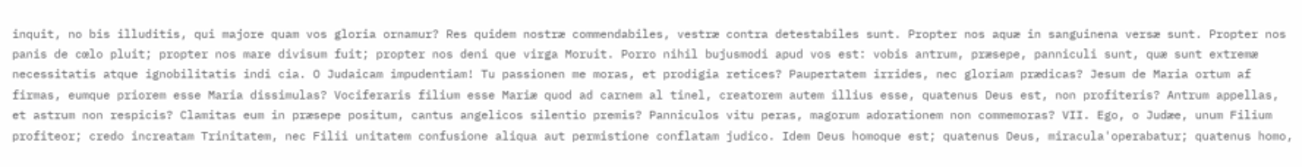inquit, no bis illuditis, qui majore quam vos gloria ornamur? Res quidem nostræ commendabiles, vestræ contra detestabiles sunt. Propter nos aquæ in sanguinena versæ sunt. Propter nos panis de cœlo pluit; propter nos mare divisum fuit; propter nos deni que virga Moruit. Porro nihil bujusmodi apud vos est: vobis antrum, præsepe, panniculi sunt, quæ sunt extremæ necessitatis atque ignobilitatis indi cia. O Judaicam impudentiam! Tu passionen me moras, et prodigia retices? Paupertatem irrides, nec gloriam prædicas? Jesum de Maria ortum af firmas, eumque priorem esse Maria dissimulas? Vociferaris filium esse Mariæ quod ad carnem al tinel, creatorem autem illius esse, quatenus Deus est, non profiteris? Antrum appellas, et astrum non respicis? Clamitas eum in præsepe positum, cantus angelicos silentio premis? Panniculos vitu peras, magorum adorationem non commemoras? VII. Ego, o Judæe, unum Filium profiteor; credo increatam Trinitatem, nec Filii unitatem confusione aliqua aut permistione conflatam judico. Idem Deus homoque est; quatenus Deus, miracula'operabatur; quatenus homo,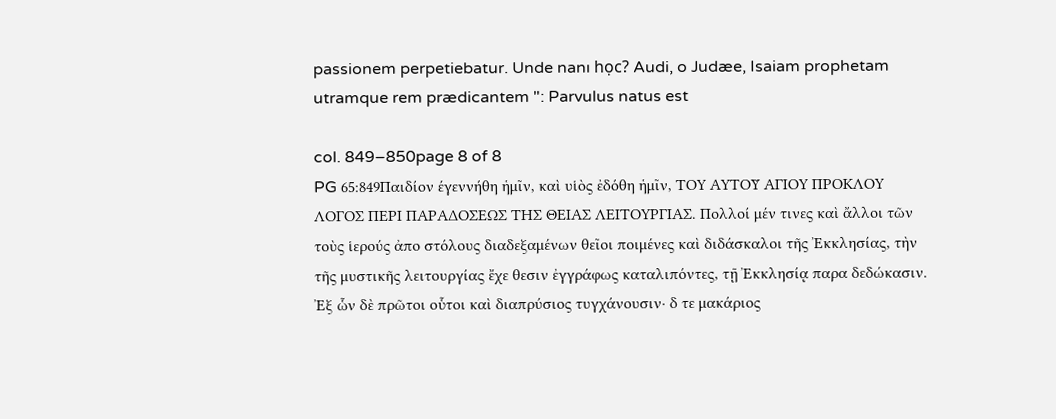passionem perpetiebatur. Unde nanı học? Audi, o Judæe, Isaiam prophetam utramque rem prædicantem ": Parvulus natus est

col. 849–850page 8 of 8
PG 65:849Παιδίον έγεννήθη ἡμῖν, καὶ υἱὸς ἐδόθη ἡμῖν, ΤΟΥ ΑΥΤΟΥ͂ ΑΓΙΟΥ ΠΡΟΚΛΟΥ ΛΟΓΟΣ ΠΕΡΙ ΠΑΡΑΔΟΣΕΩΣ ΤΗΣ ΘΕΙΑΣ ΛΕΙΤΟΥΡΓΙΑΣ. Πολλοί μέν τινες καὶ ἄλλοι τῶν τοὺς ἱερούς ἀπο στόλους διαδεξαμένων θεῖοι ποιμένες καὶ διδάσκαλοι τῆς Ἐκκλησίας, τὴν τῆς μυστικῆς λειτουργίας ἔχε θεσιν ἐγγράφως καταλιπόντες, τῇ Ἐκκλησίᾳ παρα δεδώκασιν. Ἐξ ὧν δὲ πρῶτοι οὗτοι καὶ διαπρύσιος τυγχάνουσιν· δ τε μακάριος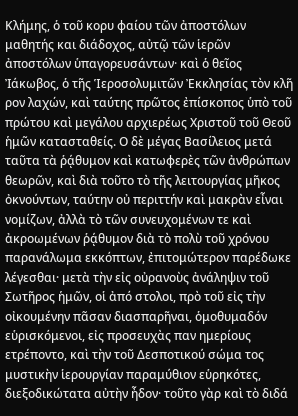Κλήμης, ὁ τοῦ κορυ φαίου τῶν ἀποστόλων μαθητής και διάδοχος, αὐτῷ τῶν ἱερῶν ἀποστόλων ὑπαγορευσάντων· καὶ ὁ θεῖος Ἰάκωβος, ὁ τῆς Ἱεροσολυμιτῶν Ἐκκλησίας τὸν κλῆ ρον λαχών, καὶ ταύτης πρῶτος ἐπίσκοπος ὑπὸ τοῦ πρώτου καὶ μεγάλου αρχιερέως Χριστοῦ τοῦ Θεοῦ ἡμῶν κατασταθείς. Ο δὲ μέγας Βασίλειος μετά ταῦτα τὰ ῥᾴθυμον καὶ κατωφερὲς τῶν ἀνθρώπων θεωρῶν, καὶ διὰ τοῦτο τὸ τῆς λειτουργίας μῆκος ὀκνούντων, ταύτην οὐ περιττήν καὶ μακρὰν εἶναι νομίζων, ἀλλὰ τὸ τῶν συνευχομένων τε καὶ ἀκροωμένων ῥᾴθυμον διὰ τὸ πολὺ τοῦ χρόνου παρανάλωμα εκκόπτων, ἐπιτομώτερον παρέδωκε λέγεσθαι· μετὰ τὴν εἰς οὐρανοὺς ἀνάληψιν τοῦ Σωτῆρος ἡμῶν, οἱ ἀπό στολοι, πρὸ τοῦ εἰς τὴν οἰκουμένην πᾶσαν διασπαρῆναι, ὁμοθυμαδόν εὑρισκόμενοι, εἰς προσευχὰς παν ημερίους ετρέποντο, καὶ τὴν τοῦ Δεσποτικού σώμα τος μυστικὴν ἱερουργίαν παραμύθιον εὑρηκότες, διεξοδικώτατα αὐτὴν ἦδον· τοῦτο γὰρ καὶ τὸ διδά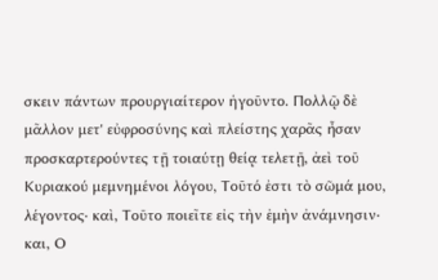σκειν πάντων προυργιαίτερον ἡγοῦντο. Πολλῷ δὲ μᾶλλον μετ' εὐφροσύνης καὶ πλείστης χαρᾶς ἦσαν προσκαρτερούντες τῇ τοιαύτῃ θείᾳ τελετῇ, ἀεὶ τοῦ Κυριακού μεμνημένοι λόγου, Τοῦτό ἐστι τὸ σῶμά μου, λέγοντος· καὶ, Τοῦτο ποιεῖτε εἰς τὴν ἐμὴν ἀνάμνησιν· και, Ο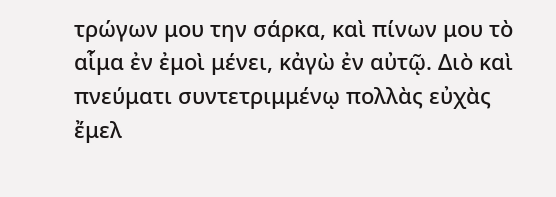τρώγων μου την σάρκα, καὶ πίνων μου τὸ αἷμα ἐν ἐμοὶ μένει, κἀγὼ ἐν αὐτῷ. Διὸ καὶ πνεύματι συντετριμμένῳ πολλὰς εὐχὰς ἔμελ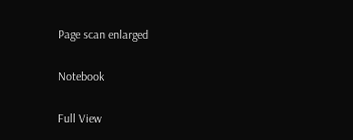Page scan enlarged

Notebook

Full View